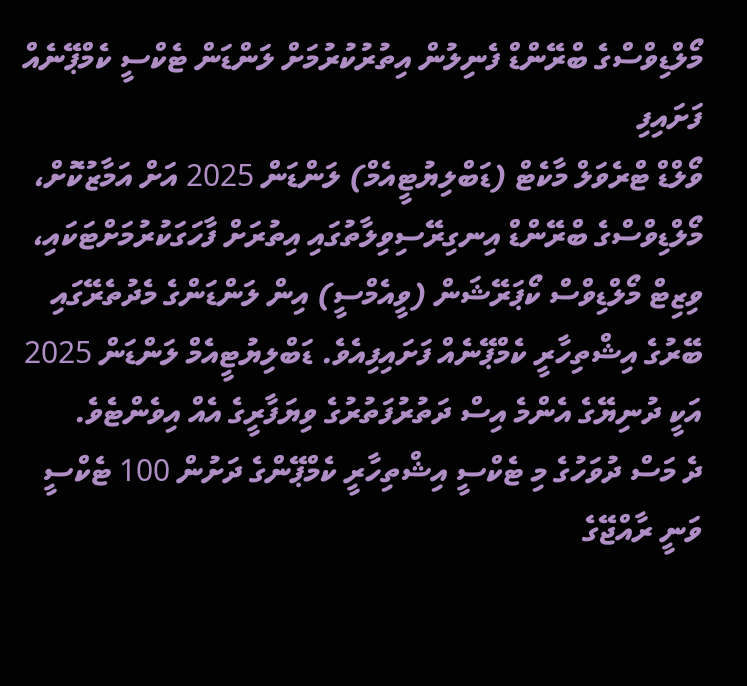މޯލްޑިވްސްގެ ބްރޭންޑް ފެނިލުން އިތުރުކުރުމަށް ލަންޑަން ޓެކްސީ ކެމްޕޭނެއް ފަށައިފި
ވޯލްޑް ޓްރެވަލް މާކެޓް (ޑަބްލިޔުޓީއެމް) ލަންޑަން 2025 އަށް އަމާޒުކޮށް، މޯލްޑިވްސްގެ ބްރޭންޑް އިނގިރޭސިވިލާތުގައި އިތުރަށް ފާހަގަކުރުމަށްޓަކައި، ވިޒިޓް މޯލްޑިވްސް ކޯޕަރޭޝަން (ވީއެމްސީ) އިން ލަންޑަންގެ މެދުތެރޭގައި ބޭރުގެ އިޝްތިހާރީ ކެމްޕޭނެއް ފަށައިފިއެވެ. ޑަބްލިޔުޓީއެމް ލަންޑަން 2025 އަކީ ދުނިޔޭގެ އެންމެ އިސް ދަތުރުފަތުރުގެ ވިޔަފާރީގެ އެއް އިވެންޓެވެ.
ދެ މަސް ދުވަހުގެ މި ޓެކްސީ އިޝްތިހާރީ ކެމްޕޭންގެ ދަށުން 100 ޓެކްސީ ވަނީ ރާއްޖޭގެ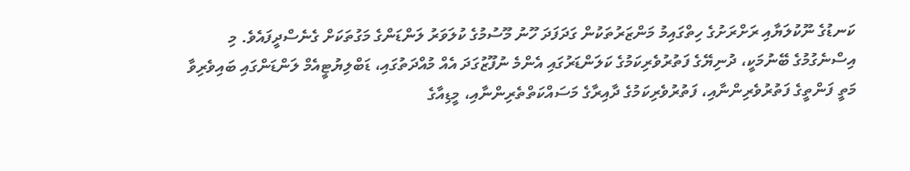ކަނޑުގެ ނޫކުލަޔާއި ރަށްރަށުގެ ހިތްގައިމު މަންޒަރުތަކުން ގަދަފަދަ ހޫނު މޫސުމުގެ ކުލަވަރު ލަންޑަންގެ މަގުތަކަށް ގެނެސްދީފައެވެ. މި އިސްނެގުމުގެ ބޭނުމަކީ، ދުނިޔޭގެ ފަތުރުވެރިކަމުގެ ކަލަންޑަރުގައި އެންމެ ނުފޫޒުގަދަ އެއް މުއްދަތުގައި، ޑަބްލިޔުޓީއެމް ލަންޑަންގައި ބައިވެރިވާ މަތީ ފަންތީގެ ފަތުރުވެރިންނާއި، ފަތުރުވެރިކަމުގެ ދާއިރާގެ މަސައްކަތްތެރިންނާއި، މީޑިއާގެ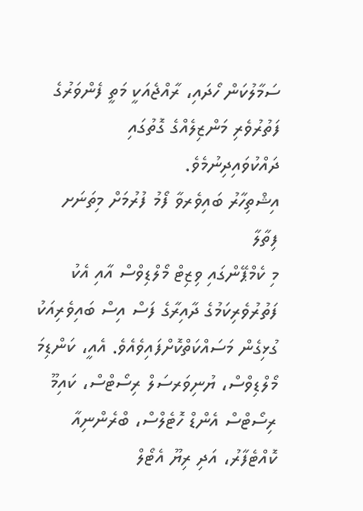ސަމާލުކަން ހޯދައި، ރާއްޖެއަކީ މަތީ ފެންވަރުގެ ފަތުރުވެރި މަންޒިލެއްގެ ގޮތުގައި ދައްކުވައިދިނުމެވެ.
އިޝްތިހާރު ބައިވެރވާ ފޯމު ފުރުމަށް މިތަނަށ ފިތާލާ
މި ކެމްޕޭންގައި ވިޒިޓް މޯލްޑިވްސް އާއި އެކު ފަތުރުވެރިކަމުގެ ދާއިރާގެ ފަސް އިސް ބައިވެރިއަކު ގުޅިގެން މަސައްކަތްކޮށްފައިވެއެވެ. އެއީ، ކަންޑިމަ މޯލްޑިވްސް، ޔުނިވަރސަލް ރިސޯޓްސް، ކައިމޫ ރިސޯޓްސް އެންޑް ހޮޓެލްސް، ބްރެންނިއާ ކޮއްޓެފާރު، އަދި ރިޔޫ އެޓޯލް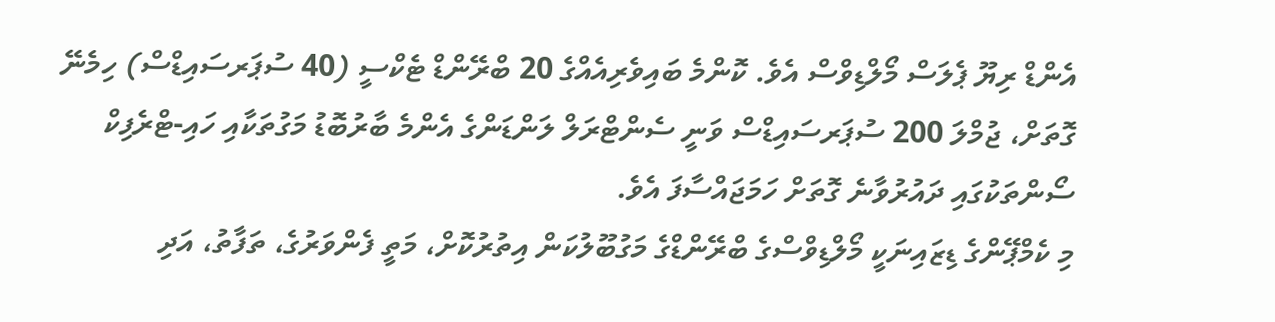އެންޑް ރިޔޫ ޕެލަސް މޯލްޑިވްސް އެވެ. ކޮންމެ ބައިވެރިއެއްގެ 20 ބްރޭންޑް ޓެކްސީ (40 ސުޕަރސައިޑްސް) ހިމެނޭ ގޮތަށް، ޖުމްލަ 200 ސުޕަރސައިޑްސް ވަނީ ސެންޓްރަލް ލަންޑަންގެ އެންމެ ބާރުބޮޑު މަގުތަކާއި ހައި-ޓްރެފިކް ސޯންތަކުގައި ދައުރުވާނެ ގޮތަށް ހަމަޖައްސާފަ އެވެ.
މި ކެމްޕޭންގެ ޑިޒައިނަކީ މޯލްޑިވްސްގެ ބްރޭންޑްގެ މަގުބޫލުކަން އިތުރުކޮށް، މަތީ ފެންވަރުގެ، ތަފާތު، އަދި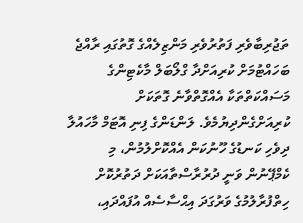ތަޖުރިބާވެރި ފަތުރުވެރި މަންޒިލެއްގެ ގޮތުގައި ރާއްޖެ ބަހައްޓުމަށް ކުރިއަށްދާ ގްލޯބަލް މާކެޓިންގެ މަސައްކަތްތަކާ އެއްގޮތްވާނެ ގޮތަކަށް ކުރިއަށްގެންދިޔުމެވެ. ލަންޑަންގެ ފިނި އޮޓަމް މާހައުލާ ދިވެހި ކަނޑުގެ ހޫނުކަން އެއްކޮށްލުމުން، މި ކެމްޕޭނުން ވަނީ ދުރުރާސްތާއަކަށް ދަތުރުކޮށް ހިތްފުރާލުމުގެ ވަރުގަދަ އިޙްސާސެއް އުފައްދައި،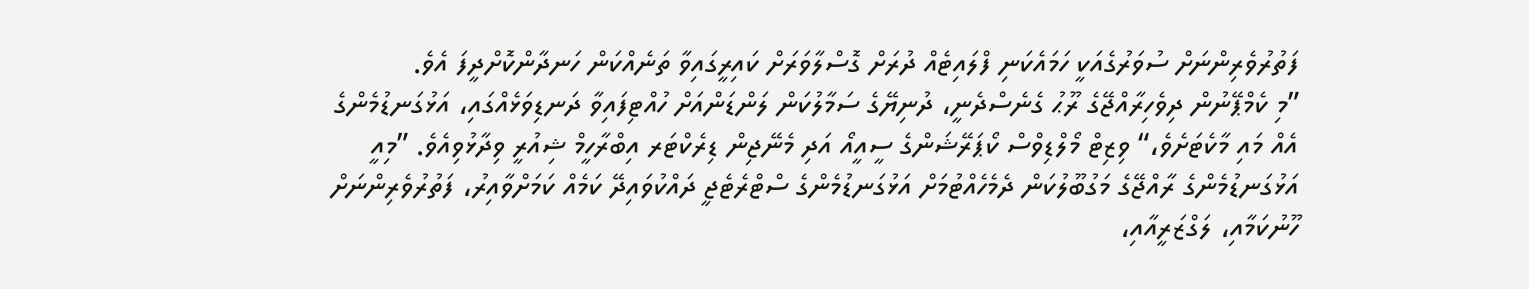ފަތުރުވެރިންނަށް ސުވަރުގެއަކީ ހަމައެކަނި ފްލައިޓެއް ދުރަށް ގޮސްލާވަރަށް ކައިރީގައިވާ ތަނެއްކަން ހަނދާންކޮށްދީފަ އެވެ.
”މި ކެމްޕޭނުން ދިވެހިރާއްޖޭގެ ރޫޙު ގެނެސްދެނީ، ދުނިޔޭގެ ސަމާލުކަން ލަންޑަންއަށް ހުއްޓިފައިވާ ދަނޑިވަޅެއްގައި، އަޅުގަނޑުމެންގެ އެއް މައި މާކެޓަށެވެ،“ ވިޒިޓް މޯލްޑިވްސް ކޯޕަރޭޝަންގެ ސީއީއޯ އަދި މެނޭޖިން ޑިރެކްޓަރ އިބްރާހީމް ޝިއުރީ ވިދާޅުވިއެވެ. ”މިއީ އަޅުގަނޑުމެންގެ ރާއްޖޭގެ މަގުބޫލުކަން ދެމެހެއްޓުމަށް އަޅުގަނޑުމެންގެ ސްޓްރެޓެޖީ ދައްކުވައިދޭ ކަމެއް ކަމަށްވާއިރު، ފަތުރުވެރިންނަށް ހޫނުކަމާއި، ލަގްޒަރީއާއި،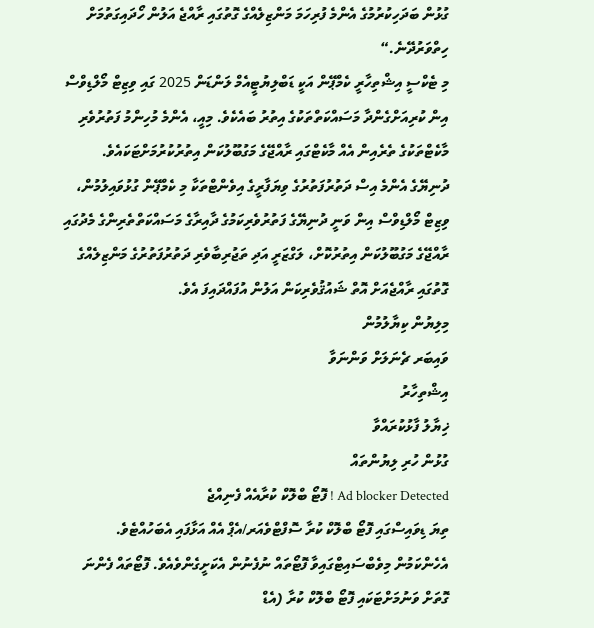ގުޅުން ބަދަހިކުރުމުގެ އެންމެ ފުރިހަމަ މަންޒިލެއްގެ ގޮތުގައި ރާއްޖެ އަލުން ހޯދައިގަތުމަށް ހިތްވަރުދޭނެ.“
މި ޓެކްސީ އިޝްތިހާރީ ކެމްޕޭން އަކީ ޑަބްލިޔުޓީއެމް ލަންޑަން 2025 ގައި ވިޒިޓް މޯލްޑިވްސް އިން ކުރިއަށްގެންދާ މަސައްކަތްތަކުގެ އިތުރު ބައެކެވެ. މިއީ، އެންމެ މުހިންމު ފަތުރުވެރި މާކެޓްތަކުގެ ތެރެއިން އެއް މާކެޓްގައި ރާއްޖޭގެ މަގުބޫލުކަން އިތުރުކުރުމަށްޓަކައެވެ. ދުނިޔޭގެ އެންމެ އިސް ދަތުރުފަތުރުގެ ވިޔަފާރީގެ އިވެންޓްތަކާ މި ކެމްޕޭން ގުޅުވައިލުމުން، ވިޒިޓް މޯލްޑިވްސް އިން ވަނީ ދުނިޔޭގެ ފަތުރުވެރިކަމުގެ ދާއިރާގެ މަސައްކަތްތެރިންގެ މެދުގައި ރާއްޖޭގެ މަގުބޫލުކަން އިތުރުކޮށް، ލަގްޒަރީ އަދި ތަޖުރިބާވެރި ދަތުރުފަތުރުގެ މަންޒިލެއްގެ ގޮތުގައި ރާއްޖެއަށް އޮތް ޝައުޤުވެރިކަން އަލުން އުފައްދައިފަ އެވެ.
މިލިޔުން ކިޔާލުމުން
ވައިބަރ ޗެނަލަށް ވަންނަވާ
އިޝްތިހާރު
ޚިޔާލު ފާޅުކުރައްވާ
ގުޅުން ހުރި ލިޔުންތައް
Ad blocker Detected ! ފޮޓޯ ބްލޮކް ކުރާއެއް ފެނިއްޖެ
ތިޔަ ޑިވައިސްގައި ފޮޓޯ ބްލޮކް ކުރާ ސޮފްޓްވެއަރ/އެޕް އެއް އަޅާފައި އެބަހުއްޓެވެ. އެހެންކަމުން މިވެބްސައިޓްގައިވާ ފޮޓޯތައް ނުފެނުން އެކަށީގެންވެއެވެ. ފޮޓޯތައް ފެންނަ ގޮތަށް ވަނުމަށްޓަކައި ފޮޓޯ ބްލޮކް ކުރާ (އެޑް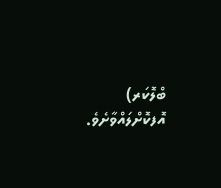ބްލޮކަރ) އޮފކޮށްލައްވާށެވެ.